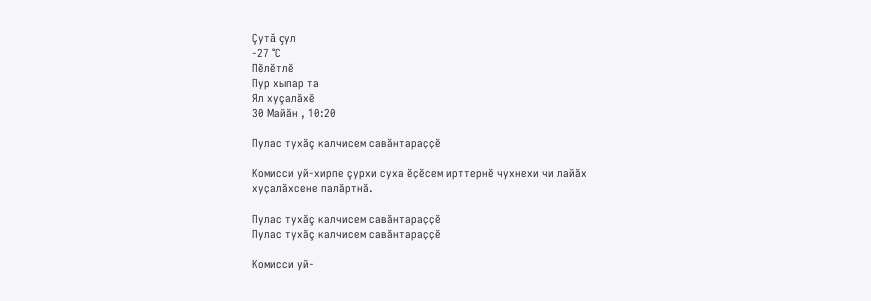Çутă çул
-27 °С
Пӗлӗтлӗ
Пур хыпар та
Ял хуçалăхĕ
30 Майӑн , 10:20

Пулас тухăç калчисем савӑнтараҫҫӗ

Комисси уй-хирпе çурхи суха ӗҫӗсем ирттернӗ чухнехи чи лайӑх хуҫалӑхсене палӑртнă.

Пулас тухăç калчисем савӑнтараҫҫӗ
Пулас тухăç калчисем савӑнтараҫҫӗ

Комисси уй-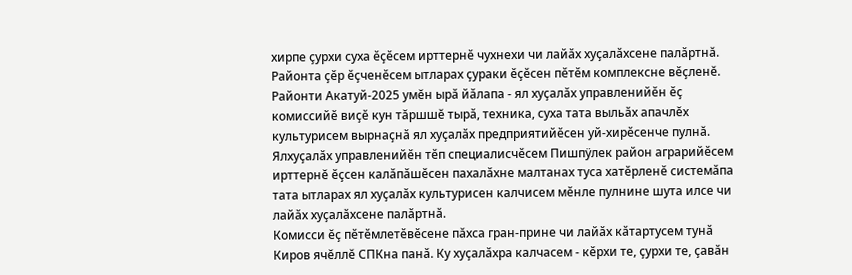хирпе çурхи суха ӗҫӗсем ирттернӗ чухнехи чи лайӑх хуҫалӑхсене палӑртнă.
Районта ҫӗр ӗҫченӗсем ытларах ҫураки ӗҫӗсен пӗтӗм комплексне вӗҫленĕ. Районти Акатуй-2025 умĕн ырӑ йӑлапа - ял хуҫалӑх управленийӗн ӗҫ комиссийӗ виҫӗ кун тăршшĕ тырӑ, техника, суха тата выльӑх апачлĕх культурисем вырнаҫнӑ ял хуҫалӑх предприятийӗсен уй-хирӗсенче пулнă. Ялхуҫалӑх управленийӗн тӗп специалисчӗсем Пишпÿлек район аграрийӗсем ирттернĕ ӗҫсен калӑпӑшӗсен пахалӑхне малтанах туса хатӗрленӗ системӑпа тата ытларах ял хуҫалӑх культурисен калчисем мӗнле пулнине шута илсе чи лайӑх хуҫалӑхсене палӑртнӑ.
Комисси ĕҫ пӗтӗмлетӗвӗсене пăхса гран-прине чи лайӑх кӑтартусем тунӑ Киров ячĕллĕ СПКна панӑ. Ку хуҫалӑхра калчасем - кӗрхи те, ҫурхи те, ҫавӑн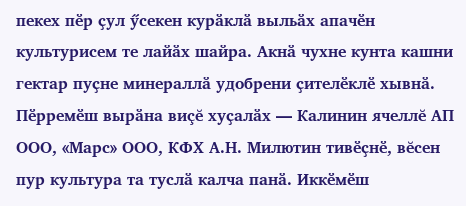пекех пӗр ҫул ӳсекен курӑклӑ выльӑх апачӗн культурисем те лайӑх шайра. Акнӑ чухне кунта кашни гектар пуҫне минераллӑ удобрени ҫителӗклӗ хывнӑ. Пӗрремӗш вырӑна виçĕ хуҫалӑх — Калинин ячеллĕ АП ООО, «Марс» ООО, КФХ А.Н. Милютин тивӗҫнӗ, вĕсен пур культура та туслӑ калча панӑ. Иккӗмӗш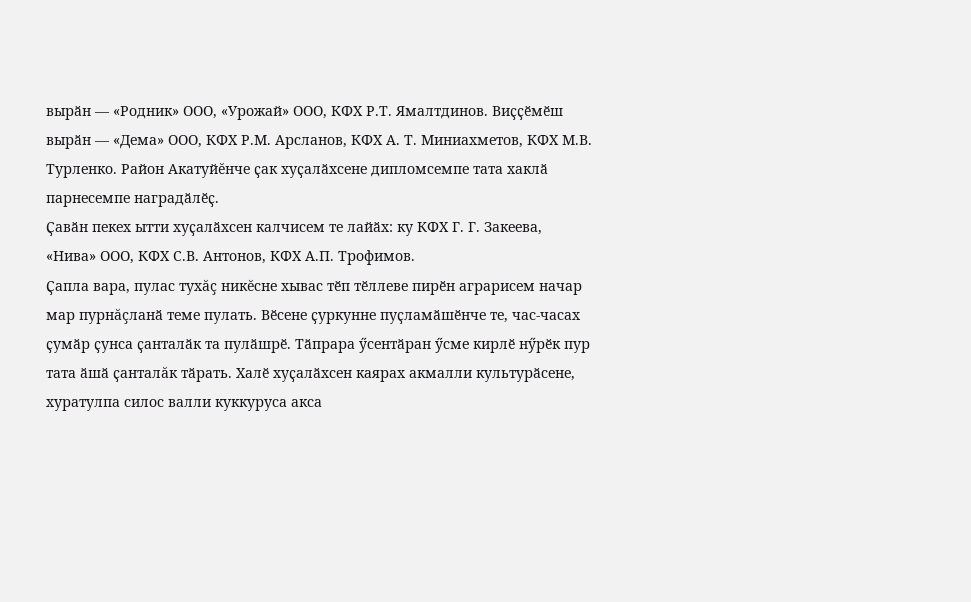вырӑн — «Родник» ООО, «Урожай» ООО, КФХ Р.Т. Ямалтдинов. Виҫҫӗмӗш вырӑн — «Дема» ООО, КФХ Р.М. Арсланов, КФХ А. Т. Миниахметов, КФХ М.В. Турленко. Район Акатуйĕнче ҫак хуҫалӑхсене дипломсемпе тата хаклӑ парнесемпе наградӑлӗҫ.
Ҫавӑн пекех ытти хуҫалӑхсен калчисем те лайӑх: ку КФХ Г. Г. Закеева, «Нива» ООО, КФХ С.В. Антонов, КФХ А.П. Трофимов.
Ҫапла вара, пулас тухăç никĕсне хывас тӗп тӗллеве пирӗн аграрисем начар мар пурнăçланӑ теме пулать. Вӗсене ҫуркунне пуҫламӑшӗнче те, час-часах ҫумӑр ҫунса ҫанталӑк та пулӑшрӗ. Тӑпрара ӳсентӑран ӳсме кирлӗ нӳрӗк пур тата ӑшӑ ҫанталăк тӑрать. Халӗ хуҫалӑхсен каярах акмалли культурӑсене, хуратулпа силос валли куккуруса акса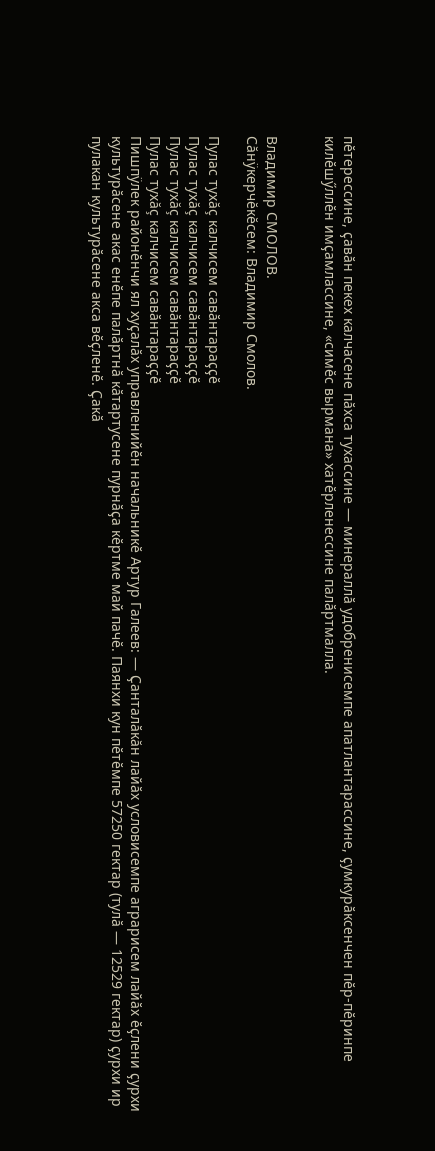пӗтерессине, ҫавӑн пекех калчасене пӑхса тухассине — минераллӑ удобренисемпе апатлантарассине, ҫумкурӑксенчен пӗр-пӗринпе килӗшӳллӗн имҫамлассине, «симӗс вырмана» хатӗрленессине палӑртмалла.


Владимир СМОЛОВ.
Сăнÿкерчĕкĕсем: Владимир Смолов.

Пулас тухăç калчисем савӑнтараҫҫӗ
Пулас тухăç калчисем савӑнтараҫҫӗ
Пулас тухăç калчисем савӑнтараҫҫӗ
Пулас тухăç калчисем савӑнтараҫҫӗ
Пишпÿлек районӗнчи ял хуҫалӑх управленийӗн начальникӗ Артур Галеев: — Ҫанталӑкăн лайӑх условисемпе аграрисем лайӑх ӗҫлени ҫурхи культурӑсене акас енӗпе палӑртнӑ кӑтартусене пурнӑҫа кӗртме май пачӗ. Паянхи кун пӗтӗмпе 57250 гектар (тулӑ — 12529 гектар) ҫурхи ир пулакан культурӑсене акса вӗҫленӗ. Ҫакӑ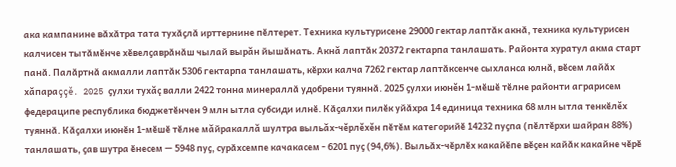ака кампанине вӑхӑтра тата тухӑҫлӑ ирттернине пӗлтерет. Техника культурисене 29000 гектар лаптӑк акнӑ, техника культурисен калчисен тытӑмӗнче хӗвелҫаврӑнӑш чылай вырăн йышӑнать. Акнă лаптӑк 20372 гектарпа танлашать. Районта хуратул акма старт панӑ. Палӑртнӑ акмалли лаптӑк 5306 гектарпа танлашать, кӗрхи калча 7262 гектар лаптӑксенче сыхланса юлнӑ, вӗсем лайӑх хăпараççĕ. 2025 ҫулхи тухăç валли 2422 тонна минераллӑ удобрени туяннӑ. 2025 ҫулхи июнĕн 1-мӗшӗ тӗлне районти аграрисем федераципе республика бюджетӗнчен 9 млн ытла субсиди илнӗ. Кӑҫалхи пилӗк уйӑхра 14 единица техника 68 млн ытла тенкӗлĕх туяннӑ. Кӑҫалхи июнӗн 1-мӗшӗ тӗлне мăйракаллă шултра выльăх-чĕрлĕхĕн пӗтӗм категорийӗ 14232 пуҫпа (пӗлтӗрхи шайран 88%) танлашать, ҫав шутра ӗнесем — 5948 пуҫ, сурӑхсемпе качакасем - 6201 пуҫ (94,6%). Выльӑх-чӗрлӗх какайӗпе вӗҫен кайӑк какайне чӗрӗ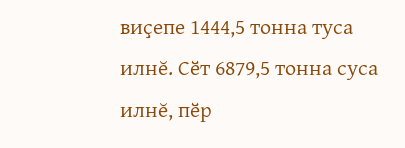виҫепе 1444,5 тонна туса илнĕ. Сӗт 6879,5 тонна суса илнĕ, пӗр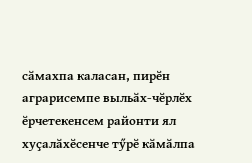сӑмахпа каласан, пирӗн аграрисемпе выльӑх-чӗрлӗх ӗрчетекенсем районти ял хуҫалӑхӗсенче тӳрӗ кӑмӑлпа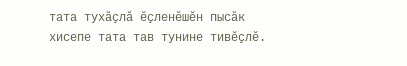тата тухӑҫлӑ ӗҫленӗшӗн пысӑк хисепе тата тав тунине тивӗҫлӗ.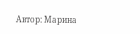Автор: Марина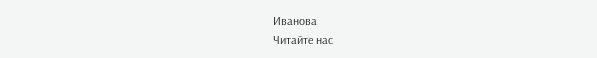Иванова
Читайте нас